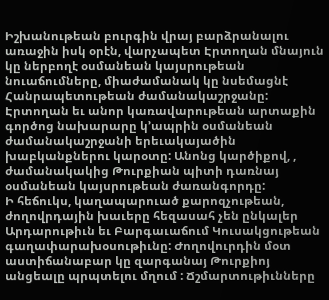Իշխանութեան բուրգին վրայ բարձրանալու առաջին իսկ օրէն, վարչապետ Էրտողան մնայուն կը ներբողէ օսմանեան կայսրութեան նուաճումները, միաժամանակ կը նսեմացնէ Հանրապետութեան ժամանակաշրջանը: Էրտողան եւ անոր կառավարութեան արտաքին գործոց նախարարը կ’ապրին օսմանեան ժամանակաշրջանի երեւակայածին խաբկանքներու կարօտը: Անոնց կարծիքով, , ժամանակակից Թուրքիան պիտի դառնայ օսմանեան կայսրութեան ժառանգորդը:
Ի հեճուկս, կաղապարուած քարոզչութեան, ժողովրդային խաւերը հեզասահ չեն ընկալեր Արդարութիւն եւ Բարգաւաճում Կուսակցութեան գաղափարախօսութիւնը: Ժողովուրդին մօտ աստիճանաբար կը զարգանայ Թուրքիոյ անցեալը պրպտելու մղում : Ճշմարտութիւնները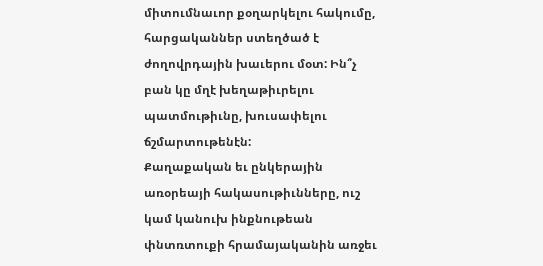միտումնաւոր քօղարկելու հակումը, հարցականներ ստեղծած է ժողովրդային խաւերու մօտ: Ին՞չ բան կը մղէ խեղաթիւրելու պատմութիւնը, խուսափելու ճշմարտութենէն:
Քաղաքական եւ ընկերային առօրեայի հակասութիւնները, ուշ կամ կանուխ ինքնութեան փնտռտուքի հրամայականին առջեւ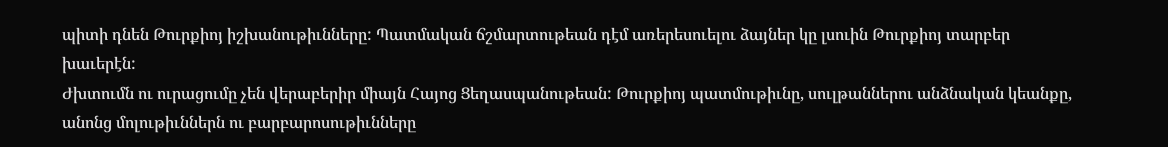պիտի դնեն Թուրքիոյ իշխանութիւնները: Պատմական ճշմարտութեան դէմ առերեսուելու ձայներ կը լսուին Թուրքիոյ տարբեր խաւերէն:
Ժխտումն ու ուրացումը չեն վերաբերիր միայն Հայոց Ցեղասպանութեան: Թուրքիոյ պատմութիւնը, սուլթաններու անձնական կեանքը, անոնց մոլութիւններն ու բարբարոսութիւնները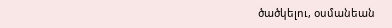ծածկելու, օսմանեան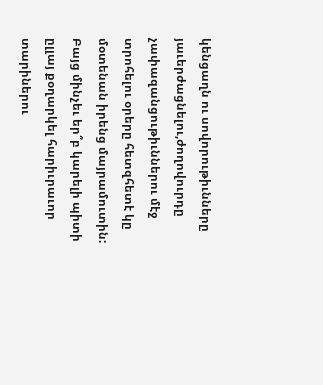կենցաղն ու սովորութիւնները յաւերժացնելու,ժողովուրդը չափազանցութիւններու մէջ տրոհելու օրերը հետզհետէ կը մօտենան իրենց մայրամուտին: Բայց մինչեւ եր՞բ կարելի պիտի ըլլայ քօղարկել հարիւրաւոր տարիներու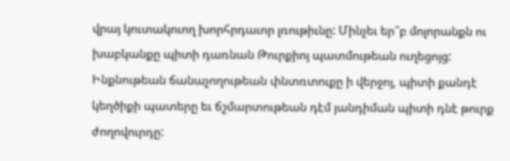վրայ կուտակուող խորհրդաւոր լռութիւնը: Մինչեւ եր՞բ մոլորանքն ու խաբկանքը պիտի դառնան Թուրքիոյ պատմութեան ուղեցոյց: Ինքնութեան ճանաչողութեան փնտռտուքը ի վերջոյ, պիտի քանդէ կեղծիքի պատերը եւ ճշմարտութեան դէմ յանդիման պիտի դնէ թուրք ժողովուրդը: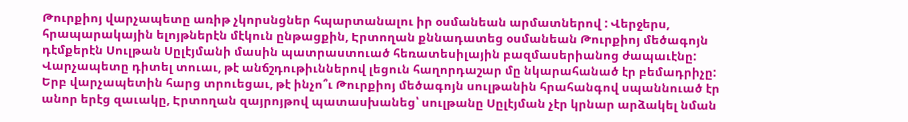Թուրքիոյ վարչապետը առիթ չկորսնցներ հպարտանալու իր օսմանեան արմատներով : Վերջերս, հրապարակային ելոյթներէն մէկուն ընթացքին, Էրտողան քննադատեց օսմանեան Թուրքիոյ մեծագոյն դէմքերէն Սուլթան Սըլէյմանի մասին պատրաստուած հեռատեսիլային բազմասերիանոց ժապաւէնը: Վարչապետը դիտել տուաւ, թէ անճշդութիւններով լեցուն հաղորդաշար մը նկարահանած էր բեմադրիչը: Երբ վարչապետին հարց տրուեցաւ, թէ ինչո՞ւ Թուրքիոյ մեծագոյն սուլթանին հրահանգով սպաննուած էր անոր երէց զաւակը, Էրտողան զայրոյթով պատասխանեց՝ սուլթանը Սըլէյման չէր կրնար արձակել նման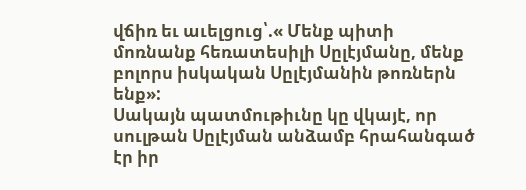վճիռ եւ աւելցուց՝.« Մենք պիտի մոռնանք հեռատեսիլի Սըլէյմանը, մենք բոլորս իսկական Սըլէյմանին թոռներն ենք»:
Սակայն պատմութիւնը կը վկայէ, որ սուլթան Սըլէյման անձամբ հրահանգած էր իր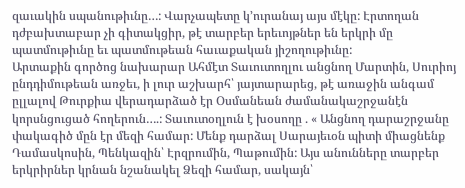զաւակին սպանութիւնը…: Վարչապետը կ’ուրանայ այս մէկը: Էրտողան դժբախտաբար չի գիտակցիր, թէ տարբեր երեւոյթներ են երկրի մը պատմութիւնը եւ պատմութեան հաւաքական յիշողութիւնը:
Արտաքին գործոց նախարար Ահմէտ Տաւուտողլու անցնող Մարտին, Սուրիոյ ընդդիմութեան առջեւ, ի լուր աշխարհ՝ յայտարարեց, թէ առաջին անգամ ըլլալով Թուրքիա վերադարձած էր Օսմանեան ժամանակաշրջանէն կորսնցուցած հողերուն….: Տաւուտօղլուն է խօսողը . « Անցնող դարաշրջանը փակագիծ մըն էր մեզի համար: Մենք դարձալ Սարայեւօն պիտի միացնենք Դամասկոսին, Պենկազին՝ Էրզրումին, Պաթումին: Այս անունները տարբեր երկրիրներ կրնան նշանակել Ձեզի համար, սակայն՝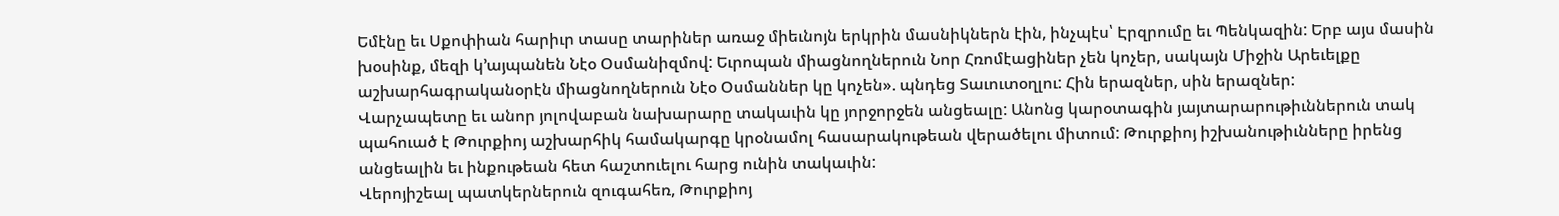Եմէնը եւ Սքոփիան հարիւր տասը տարիներ առաջ միեւնոյն երկրին մասնիկներն էին, ինչպէս՝ Էրզրումը եւ Պենկազին: Երբ այս մասին խօսինք, մեզի կ’այպանեն Նէօ Օսմանիզմով: Եւրոպան միացնողներուն Նոր Հռոմէացիներ չեն կոչեր, սակայն Միջին Արեւելքը աշխարհագրականօրէն միացնողներուն Նէօ Օսմաններ կը կոչեն». պնդեց Տաւուտօղլու: Հին երազներ, սին երազներ:
Վարչապետը եւ անոր յոլովաբան նախարարը տակաւին կը յորջորջեն անցեալը: Անոնց կարօտագին յայտարարութիւններուն տակ պահուած է Թուրքիոյ աշխարհիկ համակարգը կրօնամոլ հասարակութեան վերածելու միտում: Թուրքիոյ իշխանութիւնները իրենց անցեալին եւ ինքութեան հետ հաշտուելու հարց ունին տակաւին:
Վերոյիշեալ պատկերներուն զուգահեռ, Թուրքիոյ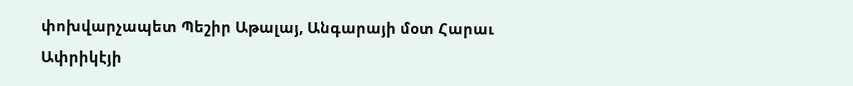փոխվարչապետ Պեշիր Աթալայ, Անգարայի մօտ Հարաւ Ափրիկէյի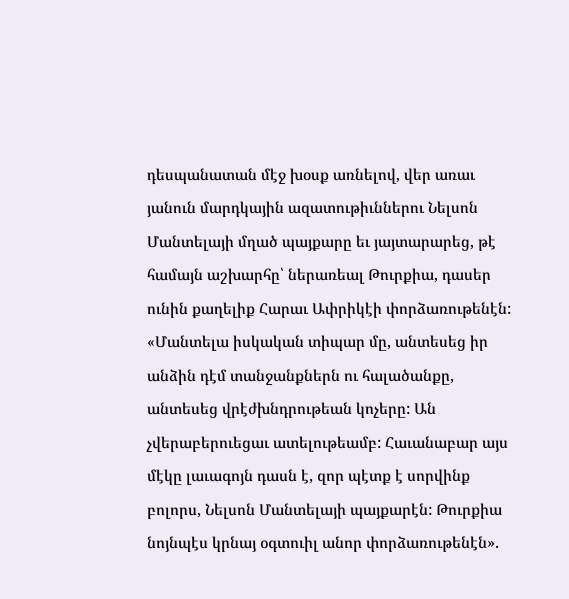դեսպանատան մէջ խօսք առնելով, վեր առաւ յանուն մարդկային ազատութիւններու Նելսոն Մանտելայի մղած պայքարը եւ յայտարարեց, թէ համայն աշխարհը՝ ներառեալ Թուրքիա, դասեր ունին քաղելիք Հարաւ Ափրիկէի փորձառութենէն: «Մանտելա իսկական տիպար մը, անտեսեց իր անձին դէմ տանջանքներն ու հալածանքը, անտեսեց վրէժխնդրութեան կոչերը: Ան չվերաբերուեցաւ ատելութեամբ: Հաւանաբար այս մէկը լաւագոյն դասն է, զոր պէտք է սորվինք բոլորս, Նելսոն Մանտելայի պայքարէն: Թուրքիա նոյնպէս կրնայ օգտուիլ անոր փորձառութենէն».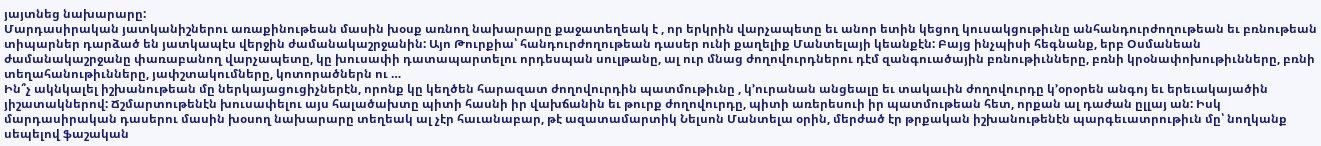յայտնեց նախարարը:
Մարդասիրական յատկանիշներու առաքինութեան մասին խօսք առնող նախարարը քաջատեղեակ է , որ երկրին վարչապետը եւ անոր ետին կեցող կուսակցութիւնը անհանդուրժողութեան եւ բռնութեան տիպարներ դարձած են յատկապէս վերջին ժամանակաշրջանին: Այո Թուրքիա՝ հանդուրժողութեան դասեր ունի քաղելիք Մանտելայի կեանքէն: Բայց ինչպիսի հեգնանք, երբ Օսմանեան ժամանակաշրջանը փառաբանող վարչապետը, կը խուսափի դատապարտելու որդեսպան սուլթանը, ալ ուր մնաց ժողովուրդներու դէմ զանգուածային բռնութիւնները, բռնի կրօնափոխութիւնները, բռնի տեղահանութիւնները, յափշտակումները, կոտորածներն ու …
Ին՞չ ակնկալել իշխանութեան մը ներկայացուցիչներէն, որոնք կը կեղծեն հարազատ ժողովուրդին պատմութիւնը , կ’ուրանան անցեալը եւ տակաւին ժողովուրդը կ’օրօրեն անգոյ եւ երեւակայածին յիշատակներով: Ճշմարտութենէն խուսափելու այս հալածախտը պիտի հասնի իր վախճանին եւ թուրք ժողովուրդը, պիտի առերեսուի իր պատմութեան հետ, որքան ալ դաժան ըլլայ ան: Իսկ մարդասիրական դասերու մասին խօսող նախարարը տեղեակ ալ չէր հաւանաբար, թէ ազատամարտիկ Նելսոն Մանտելա օրին, մերժած էր թրքական իշխանութենէն պարգեւատրութիւն մը՝ նողկանք սեպելով ֆաշական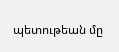պետութեան մը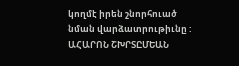կողմէ իրեն շնորհուած նման վարձատրութիւնը :
ԱՀԱՐՈՆ ՇԽՐՏԸՄԵԱՆ